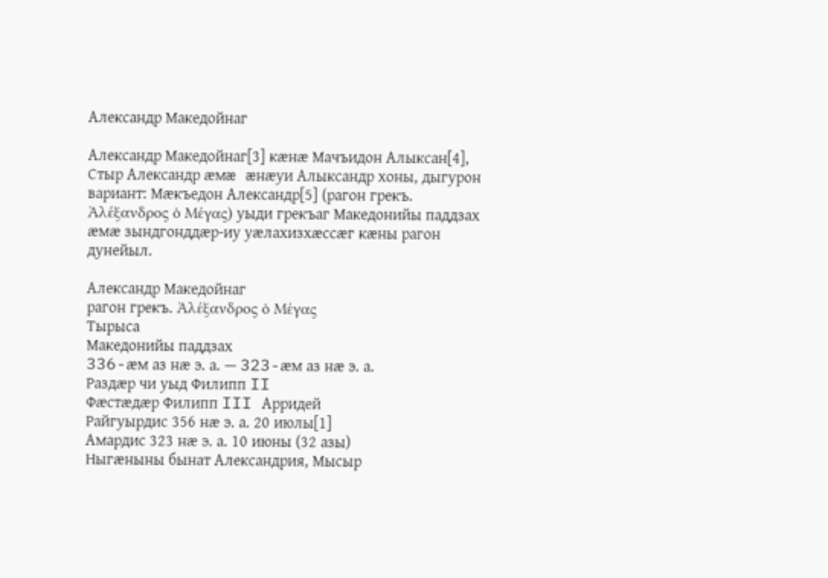Александр Македойнаг

Александр Македойнаг[3] кæнæ Мачъидон Алыксан[4], Стыр Александр æмæ æнæуи Алыксандр хоны, дыгурон вариант: Мæкъедон Александр[5] (рагон грекъ. Ἀλέξανδρος ὁ Μέγας) уыди грекъаг Македонийы паддзах æмæ зындгонддæр-иу уæлахизхæссæг кæны рагон дунейыл.

Александр Македойнаг
рагон грекъ. Ἀλέξανδρος ὁ Μέγας
Тырыса
Македонийы паддзах
336-æм аз нæ э. а. — 323-æм аз нæ э. а.
Раздæр чи уыд Филипп II
Фæстæдæр Филипп III Арридей
Райгуырдис 356 нæ э. а. 20 июлы[1]
Амардис 323 нæ э. а. 10 июны (32 азы)
Ныгæныны бынат Александрия, Мысыр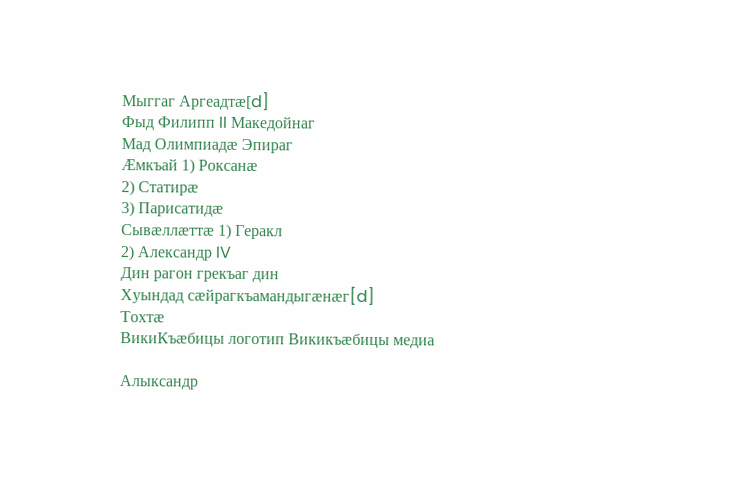Мыггаг Аргеадтæ[d]
Фыд Филипп II Македойнаг
Мад Олимпиадæ Эпираг
Æмкъай 1) Роксанæ
2) Статирæ
3) Парисатидæ
Сывæллæттæ 1) Геракл
2) Александр IV
Дин рагон грекъаг дин
Хуындад сæйрагкъамандыгæнæг[d]
Тохтæ
ВикиКъæбицы логотип Викикъæбицы медиа

Алыксандр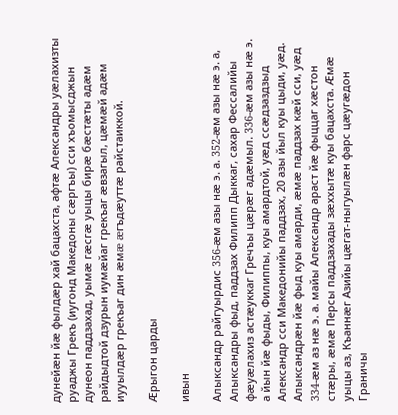дунейæн йæ фылдæр хай бацахста, афтæ Александры уæлахизты руаджы Грекъ (иугонд Македоны сæргъы) сси хъомысджын дунеон паддзахад, уымæ гæсгæ уыцы бирæ бæстæты адæм райдыдтой дзурын иумæйаг грекъаг æвзагыл, цæмæй адæм иууылдæр грекъаг дин æмæ æгъдæуттæ райстаиккой.

Æрыгон царды

ивын

Алыксандр райгуырдис 356-æм азы нæ э. а. 352-æм азы нæ э. а, Алыксандры фыд, паддзах Филипп Дыккаг, сахар Фессалийы фæуæлахиз астæуккаг Гречъы цæрæг адæмыл. 336-æм азы нæ э. а йын йæ фыды, Филиппы, куы амардтой, уæд ссæдзаздзыд Александр сси Македонийы паддзах, 20 азы йыл куы цыди, уæд. Алыксандрæн йæ фыд куы амарди, æмæ паддзах кæй сси, уæд 334-æм аз нæ э. а. майы Александр араст йæ фыццаг хæстон стæры, æмæ Персы паддзахады зæххытæ куы бацахста. Æмæ уыцы аз, Къаннæг Азийы цæгат-ныгуылæн фарс цæугæдон Граничы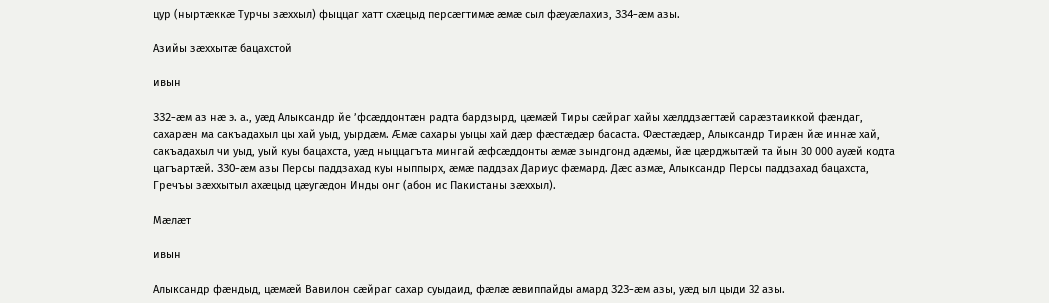цур (ныртæккæ Турчы зæххыл) фыццаг хатт схæцыд персæгтимæ æмæ сыл фæуæлахиз, 334-æм азы.

Азийы зæххытæ бацахстой

ивын

332-æм аз нæ э. а., уæд Алыксандр йе ’фсæддонтæн радта бардзырд, цæмæй Тиры сæйраг хайы хæлддзæгтæй сарæзтаиккой фæндаг, сахарæн ма сакъадахыл цы хай уыд, уырдæм. Æмæ сахары уыцы хай дæр фæстæдæр басаста. Фæстæдæр, Алыксандр Тирæн йæ иннæ хай, сакъадахыл чи уыд, уый куы бацахста, уæд ныццагъта мингай æфсæддонты æмæ зындгонд адæмы, йæ цæрджытæй та йын 30 000 ауæй кодта цагъартæй. 330-æм азы Персы паддзахад куы ныппырх, æмæ паддзах Дариус фæмард. Дæс азмæ, Алыксандр Персы паддзахад бацахста, Гречъы зæххытыл ахæцыд цæугæдон Инды онг (абон ис Пакистаны зæххыл).

Мæлæт

ивын

Алыксандр фæндыд, цæмæй Вавилон сæйраг сахар суыдаид, фæлæ æвиппайды амард 323-æм азы, уæд ыл цыди 32 азы.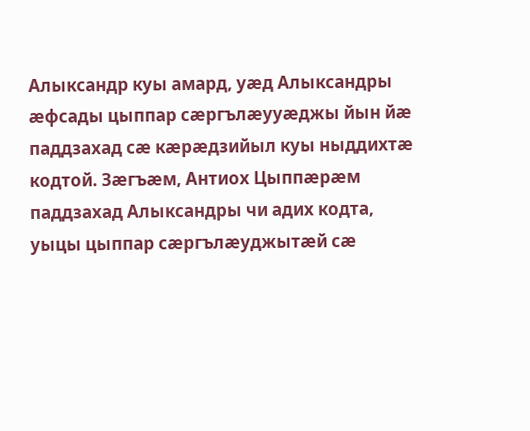Алыксандр куы амард, уæд Алыксандры æфсады цыппар сæргълæууæджы йын йæ паддзахад сæ кæрæдзийыл куы ныддихтæ кодтой. Зæгъæм, Антиох Цыппæрæм паддзахад Алыксандры чи адих кодта, уыцы цыппар сæргълæуджытæй сæ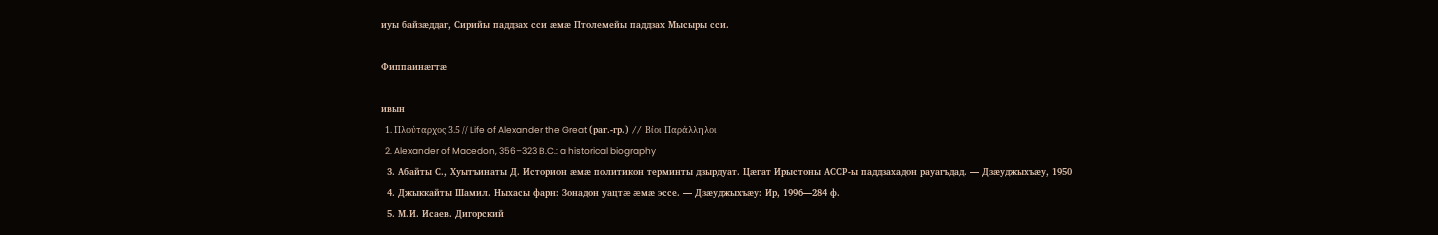иуы байзæддаг, Сирийы паддзах сси æмæ Птолемейы паддзах Мысыры сси.

Фиппаинæгтæ

ивын
  1. Πλούταρχος 3.5 // Life of Alexander the Great (раг.-гр.) // Βίοι Παράλληλοι
  2. Alexander of Macedon, 356–323 B.C.: a historical biography
  3. Абайты С., Хуытъинаты Д. Историон æмæ политикон терминты дзырдуат. Цæгат Ирыстоны АССР-ы паддзахадон рауагъдад. — Дзæуджыхъæу, 1950
  4. Джыккайты Шамил. Ныхасы фарн: Зонадон уацтæ æмæ эссе. — Дзæуджыхъæу: Ир, 1996—284 ф.
  5. М.И. Исаев. Дигорский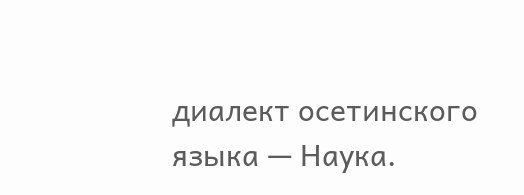диалект осетинского языка — Наука.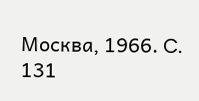Москва, 1966. C. 131